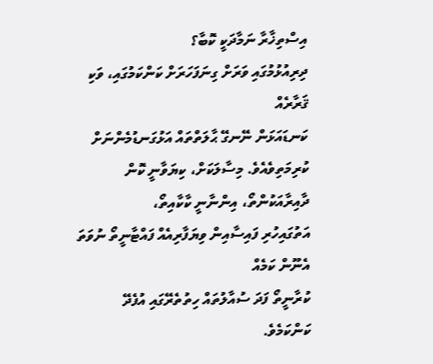އިސްތިޚާރާ ނަމާދަކީ ކޮބާ؟
ދިރިއުޅުމުގައި ވަރަށް ގިނަފަހަރަށް ކަންކަމުގައި، ވަކި ޤަރާރެއް
ކަނޑައަޅަން ނޭނގޭ ޙާލަތްތައް އަޅުގަނޑުމެންނަށް ކުރިމަތިވެއެވެ. މިސާލަކަށް، ކިޔަވާނީ ކޮން ދާއިރާއަކުންތޯ، އިންނާނީ ކާކާއިތޯ،
އަތުގައިހުރި ފައިސާއިން ވިޔަފާރިއެއް ފައްޓާނީތޯ ނުވަތަ އެނޫން ކަމެއް
ކުރާނީތޯ ފަދަ ސުއާލުތައް ހިތުތެރޭގައި އުފެދޭ ކަންކަމެވެ.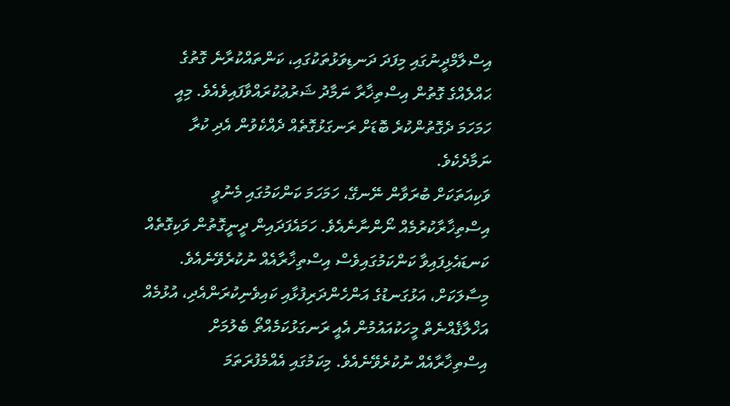އިސްލާމްދީނުގައި މިފަދަ ދަނޑިވަޅުތަކުގައި، ކަންތައްކުރާނެ ގޮތުގެ
ޙައްލެއްގެ ގޮތުން އިސްތިޚާރާ ނަމާދު ޝަރުޢުކުރައްވާފައިވެއެވެ. މިއީ
ހަމަހަމަ ދެގޮތުންކުރެ ބޮޑަށް ރަނގަޅުގޮތެއް ދެއްކެވުން އެދި ކުރާ
ނަމާދެކެވެ.
ވަކިއަތަކަށް ބުރަވާން ނޭނގޭ، ހަމަހަމަ ކަންކަމުގައި މެނުވީ
އިސްތިޚާރާކުރުމެއް ނޯންނާނެއެވެ. ހަމައެފަދައިން ދީނީގޮތުން ވަކިގޮތެއް
ކަނޑައެޅިފައިވާ ކަންކަމުގައިވެސް އިސްތިޚާރާއެއް ނުކުރެވޭނެއެވެ.
މިސާލަކަށް، އަޅުގަނޑުގެ އަންހެންދަރިފުޅާއި ކައިވެނިކުރަންއެދި، އުޅުމެއް
އަޚްލާޤެއްނެތް މީހަކުއައުމުން އެއީ ރަނގަޅުކަމެއްތޯ ބެލުމަށް
އިސްތިޚާރާއެއް ނުކުރެވޭނެއެވެ. މިކަމުގައި އެއްމެފުރަތަމަ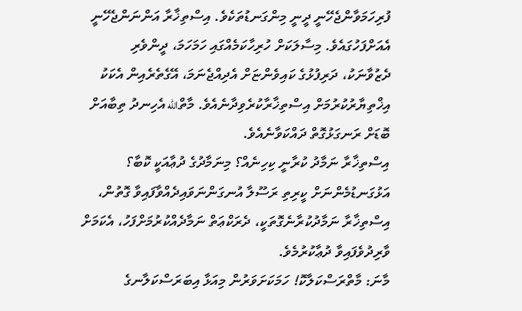ފުރިހަމަވާންޖެހޭނީ ދީނީ މިންގަނޑުތަކެވެ. އިސްތިޚާރާ އަންނަންޖެހޭނީ
އެއަށްފަހުގައެވެ. މިސާލަކަށް ހުރިހާކަމެއްގައި ހަމަހަމަ، ދީންވެރި
ދެޒުވާނަކު، ދަރިފުޅުގެ ކައިވެންޏަށް އެދިއްޖެނަމަ، އޭގެތެރެއިން އެކަކު
އިޚްތިޔާރުކުރުމަށް އިސްތިޚާރާކުރެވިދާނެއެވެ. މާތްالله އެހިނދު ތިބާއަށް
ބޮޑަށް ރަނގަޅުގޮތް ދައްކަވާނެއެވެ.
އިސްތިޚާރާ ނަމާދު ކުރާނީ ކިހިނެއް؟ މިނަމާދުގެ ދުޢާއަކީ ކޮބާ؟
އަޅުގަނޑުމެންނަށް ކީރިތި ރަސޫލާ އުނގަންނަވައިދެއްވާފައިވާ ގޮތުން،
އިސްތިޚާރާ ނަމާދުކުރާނެގޮތަކީ، ދެރަކްޢަތް ނަމާދެއްކުރުމަށްފަހު، އެކަމަށް
ވާރިދުވެފައިވާ ދުޢާކުރުމެވެ.
މާނަ: މާތްރަސްކަލާކޮ! ހަމަކަށަވަރުން މިއަޅާ އިބަރަސްކަލާނގެ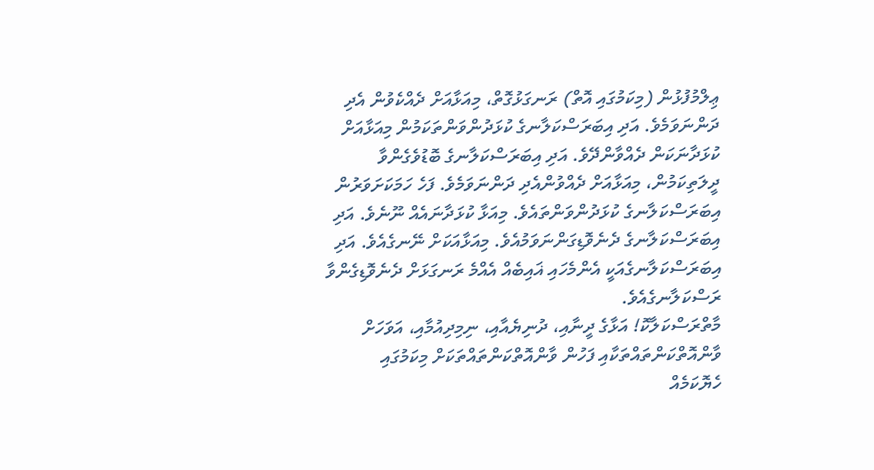ޢިލްމުފުޅުން (މިކަމުގައި އޮތް) ރަނގަޅުގޮތް، މިއަޅާއަށް ދެއްކެވުން އެދި
ދަންނަވަމެވެ. އަދި އިބަރަސްކަލާނގެ ކުޅަދުންވަންތަކަމުން މިއަޅާއަށް
ކުޅަދާނަކަން ދެއްވާންދޭވެ. އަދި އިބަރަސްކަލާނގެ ބޮޑުވެގެންވާ
ދީލަތިކަމުން، މިއަޅާއަށް ދެއްވުންއެދި ދަންނަވަމެވެ. ފަހެ ހަމަކަށަވަރުން
އިބަރަސްކަލާނގެ ކުޅަދުންވަންތައެވެ. މިއަޅާ ކުޅަދާނައެއް ނޫނެވެ. އަދި
އިބަރަސްކަލާނގެ ދެނެވޮޑިގަންނަވަމުއެވެ. މިއަޅާއަކަށް ނޭނގެއެވެ. އަދި
އިބަރަސްކަލާނގެއަކީ އެންމެހައި ޣައިބެއް އެއްމެ ރަނގަޅަށް ދެނެވޮޑިގެންވާ
ރަސްކަލާނގެއެވެ.
މާތްރަސްކަލާކޮ! އަޅާގެ ދީނާއި، ދުނިޔެއާއި، ނިމިދިއުމާއި، އަވަހަށް
ވާންއޮތްކަންތައްތަކާއި ފަހުން ވާންއޮތްކަންތައްތަކަށް މިކަމުގައި
ހެޔޮކަމެއް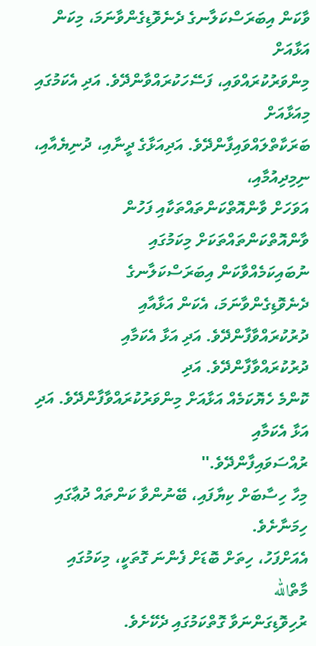ވާކަން އިބަރަސްކަލާނގެ ދެނެވޮޑިގެންވާނަމަ، މިކަން އަޅާއަށް
މިންވަރުކުރައްވައި، ފަސޭހަކުރައްވާންދޭވެ. އަދި އެކަމުގައި މިއަޅާއަށް
ބަރަކާތްލައްވައިފާންދޭވެ. އަދިއަޅާގެ ދީނާއި، ދުނިޔެއާއި، ނިމިދިއުމާއި،
އަވަހަށް ވާންއޮތްކަންތައްތަކާއި ފަހުން ވާންއޮތްކަންތައްތަކަށް މިކަމުގައި
ނުބައިކަމެއްވާކަން އިބަރަސްކަލާނގެ ދެނެވޮޑިގެންވާނަމަ، އެކަން އަޅާއާއި
ދުރުކުރައްވާފާންދޭވެ. އަދި އަޅާ އެކަމާއި ދުރުކުރައްވާފާންދޭވެ. އަދި
ކޮންމެ ހެޔޮކަމެއް އަޅާއަށް މިންވަރުކުރައްވާފާންދޭވެ. އަދި އަޅާ އެކަމާއި
ރުއްސަވައިފާންދޭވެ.''
މިހާ ހިސާބަށް ކިޔާފައި، ބޭނުންވާ ކަންތައް ދުޢާގައި ހިމަނާށެވެ.
އެއަށްފަހު، ހިތަށް ބޮޑަށް ފެންނަ ގޮތަކީ، މިކަމުގައި މާތްالله
ރުހިވޮޑިގަންނަވާ ގޮތްކަމުގައި ދެކޭށެވެ.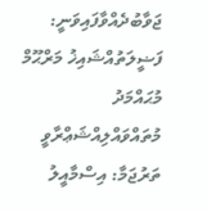ޖަވާބުދެއްވާފައިވަނީ:
ފަޟީލަތުއްޝައިޚު މަރްޙޫމް މުޙައްމަދު މުތައްވައްލިއްޝަޢްރާވީ
ތަރުޖަމާ: އިސްމާއީލު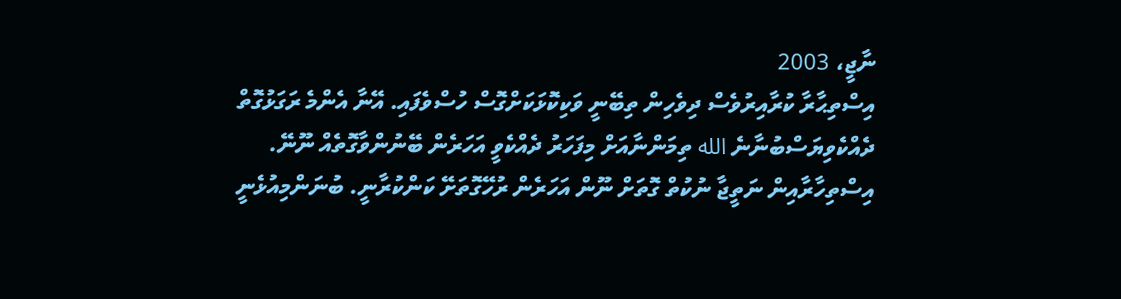ނާޖީ، 2003
އިސްތިޙާރާ ކުރާއިރުވެސް ދިވެހިން ތިބޭނީ ވަކިކޮޅަކަށްގޮސް ހުސްވެފައި. އޭނާ އެންމެ ރަގަޅުގޮތް ދެއްކެވިޔަސްބުނާނެ الله ތިމަންނާއަށް މިފަހަރު ދެއްކެވީ އަހަރެން ބޭނުންވާގޮތެއް ނޫނޭ. އިސްތިހާރާއިން ނަތީޖާ ނުކުތް ގޮތަށް ނޫން އަހަރެން ރުހޭގޮތަށޭ ކަންކުރާނީ. ބުނަންމިއުޅެނީ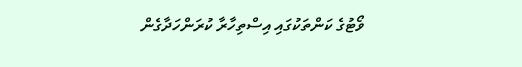ވޯޓުގެ ކަންތަކުގައި އިސްތިހާރާ ކުރަންހަދާގެން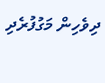ދިވެހިން މަގުފުރެދި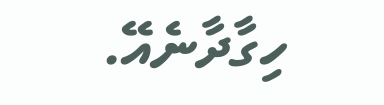ހިގާދާނެއޭ.